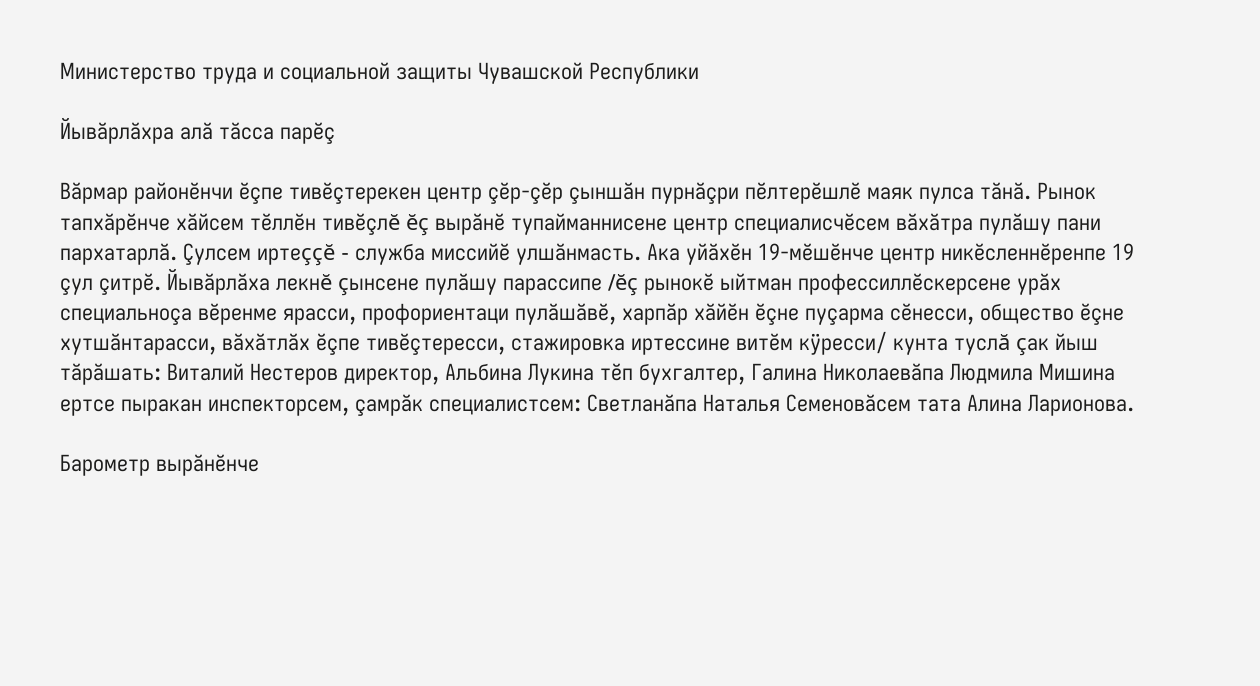Министерство труда и социальной защиты Чувашской Республики

Йывăрлăхра алă тăсса парĕç

Вăрмар районĕнчи ĕçпе тивĕçтерекен центр çĕр-çĕр çыншăн пурнăçри пĕлтерĕшлĕ маяк пулса тăнă. Рынок тапхăрĕнче хăйсем тĕллĕн тивĕçлĕ ĕç вырăнĕ тупайманнисене центр специалисчĕсем вăхăтра пулăшу пани пархатарлă. Çулсем иртеççĕ - служба миссийĕ улшăнмасть. Ака уйăхĕн 19-мĕшĕнче центр никĕсленнĕренпе 19 çул çитрĕ. Йывăрлăха лекнĕ çынсене пулăшу парассипе /ĕç рынокĕ ыйтман профессиллĕскерсене урăх специальноçа вĕренме ярасси, профориентаци пулăшăвĕ, харпăр хăйĕн ĕçне пуçарма сĕнесси, общество ĕçне хутшăнтарасси, вăхăтлăх ĕçпе тивĕçтересси, стажировка иртессине витĕм кÿресси/ кунта туслă çак йыш тăрăшать: Виталий Нестеров директор, Альбина Лукина тĕп бухгалтер, Галина Николаевăпа Людмила Мишина ертсе пыракан инспекторсем, çамрăк специалистсем: Светланăпа Наталья Семеновăсем тата Алина Ларионова.

Барометр вырăнĕнче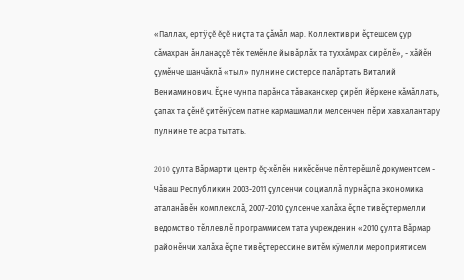«Паллах, ертÿçĕ ĕçĕ ниçта та çăмăл мар. Коллективри ĕçтешсем çур сăмахран ăнланаççĕ тĕк темĕнле йывăрлăх та туххăмрах сирĕлĕ», - хăйĕн çумĕнче шанчăклă «тыл» пулнине систерсе палăртать Виталий Вениаминович. Ĕçне чунпа парăнса тăваканскер çирĕп йĕркене кăмăллать, çапах та çĕнĕ çитĕнÿсем патне кармашмалли мелсенчен пĕри хавхалантару пулнине те асра тытать.

2010 çулта Вăрмарти центр ĕç-хĕлĕн никĕсĕнче пĕлтерĕшлĕ документсем - Чăваш Республикин 2003-2011 çулсенчи социаллă пурнăçпа экономика аталанăвĕн комплекслă, 2007-2010 çулсенче халăха ĕçпе тивĕçтермелли ведомство тĕллевлĕ программисем тата учрежденин «2010 çулта Вăрмар районĕнчи халăха ĕçпе тивĕçтерессине витĕм кÿмелли мероприятисем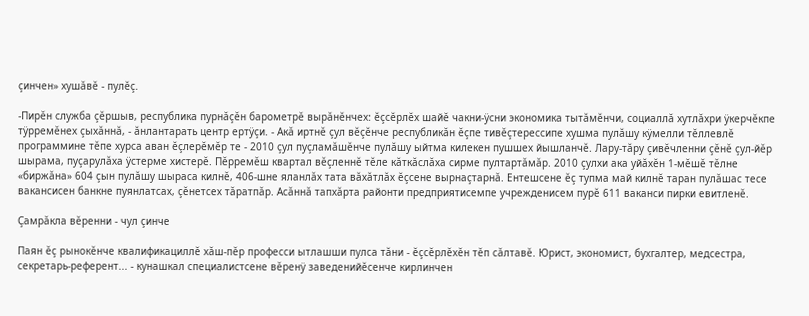çинчен» хушăвĕ - пулĕç.

-Пирĕн служба çĕршыв, республика пурнăçĕн барометрĕ вырăнĕнчех: ĕçсĕрлĕх шайĕ чакни-ÿсни экономика тытăмĕнчи, социаллă хутлăхри ÿкерчĕкпе тÿрремĕнех çыхăннă, - ăнлантарать центр ертÿçи. - Акă иртнĕ çул вĕçĕнче республикăн ĕçпе тивĕçтерессипе хушма пулăшу кÿмелли тĕллевлĕ программине тĕпе хурса аван ĕçлерĕмĕр те - 2010 çул пуçламăшĕнче пулăшу ыйтма килекен пушшех йышланчĕ. Лару-тăру çивĕчленни çĕнĕ çул-йĕр шырама, пуçарулăха ÿстерме хистерĕ. Пĕрремĕш квартал вĕçленнĕ тĕле кăткăслăха сирме пултартăмăр. 2010 çулхи ака уйăхĕн 1-мĕшĕ тĕлне «биржăна» 604 çын пулăшу шыраса килнĕ, 406-шне яланлăх тата вăхăтлăх ĕçсене вырнаçтарнă. Ентешсене ĕç тупма май килнĕ таран пулăшас тесе вакансисен банкне пуянлатсах, çĕнетсех тăратпăр. Асăннă тапхăрта районти предприятисемпе учрежденисем пурĕ 611 ваканси пирки евитленĕ.

Çамрăкла вĕренни - чул çинче

Паян ĕç рынокĕнче квалификациллĕ хăш-пĕр професси ытлашши пулса тăни - ĕçсĕрлĕхĕн тĕп сăлтавĕ. Юрист, экономист, бухгалтер, медсестра, секретарь-референт... - кунашкал специалистсене вĕренÿ заведенийĕсенче кирлинчен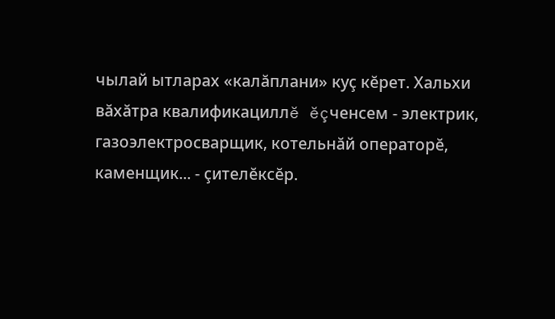чылай ытларах «калăплани» куç кĕрет. Хальхи вăхăтра квалификациллĕ ĕçченсем - электрик, газоэлектросварщик, котельнăй операторĕ, каменщик... - çителĕксĕр.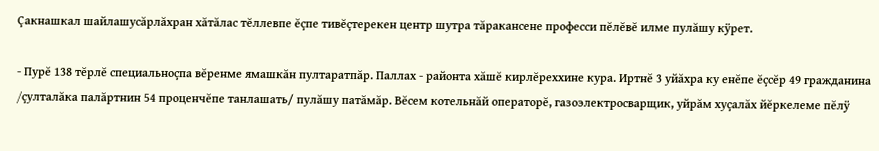Çакнашкал шайлашусăрлăхран хăтăлас тĕллевпе ĕçпе тивĕçтерекен центр шутра тăракансене професси пĕлĕвĕ илме пулăшу кÿрет.

- Пурĕ 138 тĕрлĕ специальноçпа вĕренме ямашкăн пултаратпăр. Паллах - районта хăшĕ кирлĕреххине кура. Иртнĕ 3 уйăхра ку енĕпе ĕçсĕр 49 гражданина /çулталăка палăртнин 54 проценчĕпе танлашать/ пулăшу патăмăр. Вĕсем котельнăй операторĕ, газоэлектросварщик, уйрăм хуçалăх йĕркелеме пĕлÿ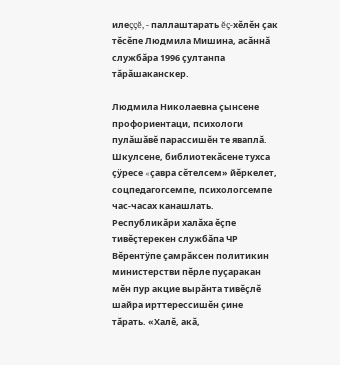илеççĕ, - паллаштарать ĕç-хĕлĕн çак тĕсĕпе Людмила Мишина, асăннă службăра 1996 çултанпа тăрăшаканскер.

Людмила Николаевна çынсене профориентаци, психологи пулăшăвĕ парассишĕн те яваплă. Шкулсене, библиотекăсене тухса çÿресе «çавра сĕтелсем» йĕркелет, соцпедагогсемпе, психологсемпе час-часах канашлать. Республикăри халăха ĕçпе тивĕçтерекен службăпа ЧР Вĕрентÿпе çамрăксен политикин министерстви пĕрле пуçаракан мĕн пур акцие вырăнта тивĕçлĕ шайра ирттерессишĕн çине тăрать. «Халĕ, акă,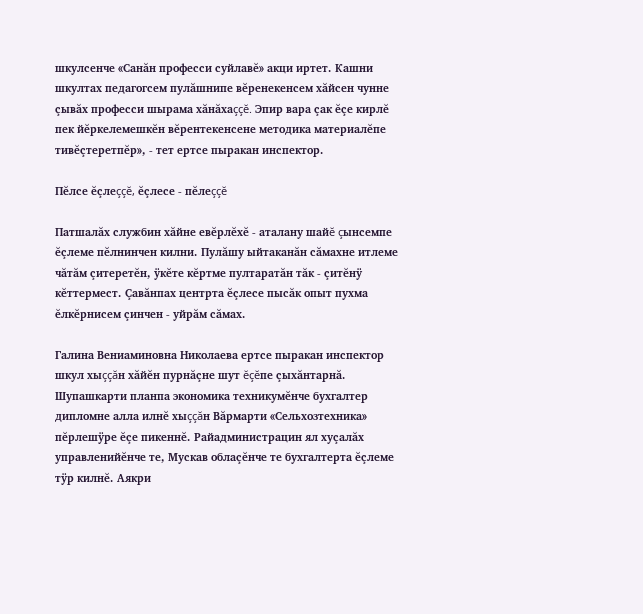шкулсенче «Санăн професси суйлавĕ» акци иртет. Кашни шкултах педагогсем пулăшнипе вĕренекенсем хăйсен чунне çывăх професси шырама хăнăхаççĕ. Эпир вара çак ĕçе кирлĕ пек йĕркелемешкĕн вĕрентекенсене методика материалĕпе тивĕçтеретпĕр», - тет ертсе пыракан инспектор.

Пĕлсе ĕçлеççĕ, ĕçлесе - пĕлеççĕ

Патшалăх службин хăйне евĕрлĕхĕ - аталану шайĕ çынсемпе ĕçлеме пĕлнинчен килни. Пулăшу ыйтаканăн сăмахне итлеме чăтăм çитеретĕн, ÿкĕте кĕртме пултаратăн тăк - çитĕнÿ кĕттермест. Çавăнпах центрта ĕçлесе пысăк опыт пухма ĕлкĕрнисем çинчен - уйрăм сăмах.

Галина Вениаминовна Николаева ертсе пыракан инспектор шкул хыççăн хăйĕн пурнăçне шут ĕçĕпе çыхăнтарнă. Шупашкарти планпа экономика техникумĕнче бухгалтер дипломне алла илнĕ хыççăн Вăрмарти «Сельхозтехника» пĕрлешÿре ĕçе пикеннĕ. Райадминистрацин ял хуçалăх управленийĕнче те, Мускав облаçĕнче те бухгалтерта ĕçлеме тÿр килнĕ. Аякри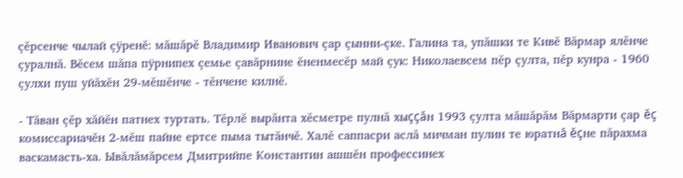çĕрсенче чылай çÿренĕ: мăшăрĕ Владимир Иванович çар çынни-çке. Галина та, упăшки те Кивĕ Вăрмар ялĕнче çуралнă. Вĕсем шăпа пÿрнипех çемье çавăрнине ĕненмесĕр май çук: Николаевсем пĕр çулта, пĕр кунра - 1960 çулхи пуш уйăхĕн 29-мĕшĕнче - тĕнчене килнĕ.

- Тăван çĕр хăйĕн патнех туртать. Тĕрлĕ вырăнта хĕсметре пулнă хыççăн 1993 çулта мăшăрăм Вăрмарти çар ĕç комиссариачĕн 2-мĕш пайне ертсе пыма тытăнчĕ. Халĕ саппасри аслă мичман пулин те юратнă ĕçне пăрахма васкамасть-ха. Ывăлăмăрсем Дмитрийпе Константин ашшĕн профессинех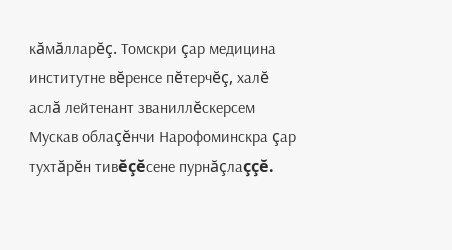кăмăлларĕç. Томскри çар медицина институтне вĕренсе пĕтерчĕç, халĕ аслă лейтенант званиллĕскерсем Мускав облаçĕнчи Нарофоминскра çар тухтăрĕн тивĕçĕсене пурнăçлаççĕ.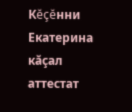Кĕçĕнни Екатерина кăçал аттестат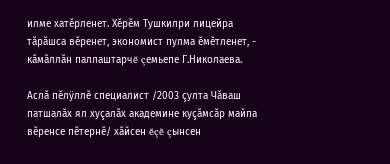илме хатĕрленет. Хĕрĕм Тушкилри лицейра тăрăшса вĕренет, экономист пулма ĕмĕтленет, - кăмăллăн паллаштарчĕ çемьепе Г.Николаева.

Аслă пĕлÿллĕ специалист /2003 çулта Чăваш патшалăх ял хуçалăх академине куçăмсăр майпа вĕренсе пĕтернĕ/ хăйсен ĕçĕ çынсен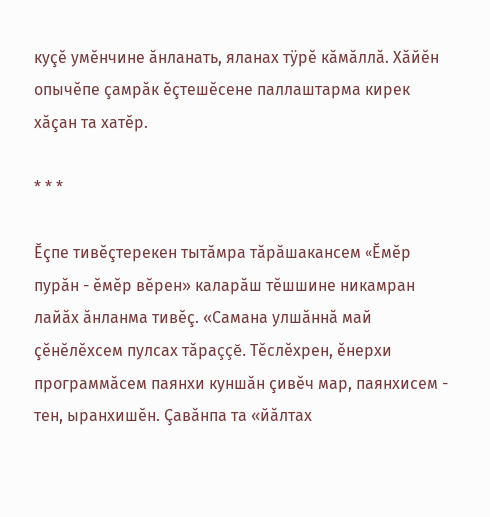куçĕ умĕнчине ăнланать, яланах тÿрĕ кăмăллă. Хăйĕн опычĕпе çамрăк ĕçтешĕсене паллаштарма кирек хăçан та хатĕр.

* * *

Ĕçпе тивĕçтерекен тытăмра тăрăшакансем «Ĕмĕр пурăн - ĕмĕр вĕрен» каларăш тĕшшине никамран лайăх ăнланма тивĕç. «Самана улшăннă май çĕнĕлĕхсем пулсах тăраççĕ. Тĕслĕхрен, ĕнерхи программăсем паянхи куншăн çивĕч мар, паянхисем - тен, ыранхишĕн. Çавăнпа та «йăлтах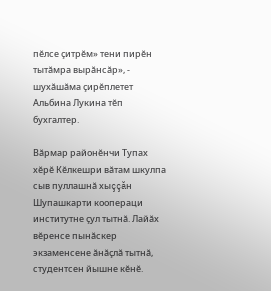пĕлсе çитрĕм» тени пирĕн тытăмра вырăнсăр», - шухăшăма çирĕплетет Альбина Лукина тĕп бухгалтер.

Вăрмар районĕнчи Тупах хĕрĕ Кĕлкешри вăтам шкулпа сыв пуллашнă хыççăн Шупашкарти коопераци институтне çул тытнă. Лайăх вĕренсе пынăскер экзаменсене ăнăçлă тытнă, студентсен йышне кĕнĕ.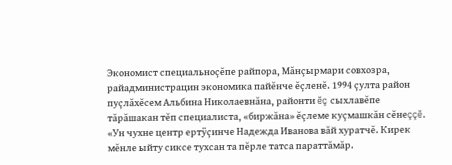Экономист специальноçĕпе райпора, Мăнçырмари совхозра, райадминистрацин экономика пайĕнче ĕçленĕ. 1994 çулта район пуçлăхĕсем Альбина Николаевнăна, районти ĕç сыхлавĕпе тăрăшакан тĕп специалиста, «биржăна» ĕçлеме куçмашкăн сĕнеççĕ. «Ун чухне центр ертÿçинче Надежда Иванова вăй хуратчĕ. Кирек мĕнле ыйту сиксе тухсан та пĕрле татса параттăмăр.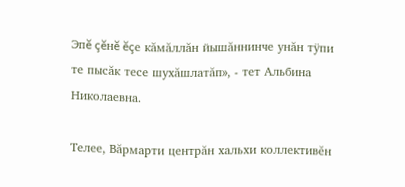Эпĕ çĕнĕ ĕçе кăмăллăн йышăннинче унăн тÿпи те пысăк тесе шухăшлатăп», - тет Альбина Николаевна.

Телее, Вăрмарти центрăн хальхи коллективĕн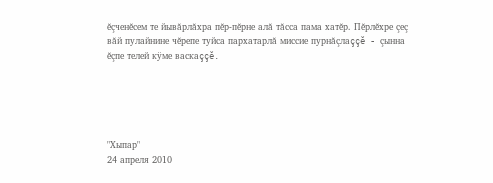ĕçченĕсем те йывăрлăхра пĕр-пĕрне алă тăсса пама хатĕр. Пĕрлĕхре çеç вăй пулайнине чĕрепе туйса пархатарлă миссие пурнăçлаççĕ - çынна ĕçпе телей кÿме васкаççĕ.





"Хыпар"
24 апреля 2010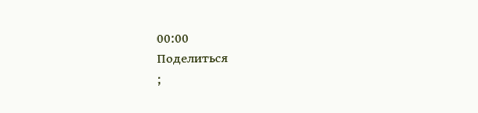00:00
Поделиться
;